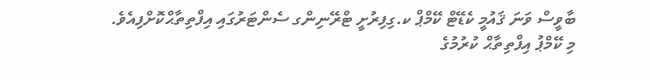ބާވީސް ވަނަ ޤައުމީ ކެޑޭޓް ކޭމްޕް ކ.ގިފިރުށީ ޓްރޭނިންގ ސެންޓަރުގައި އިފްތިތާޙްކޮށްފިއެވެ.
މި ކޭމްޕު އިފްތިތާޙް ކުރުމުގެ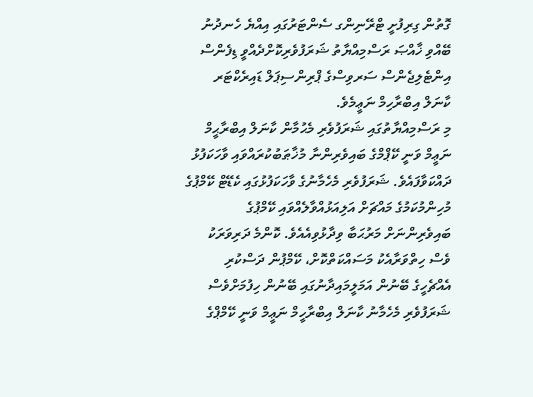ގޮތުން ގިރިފުށީ ޓްރޭނިންގ ސެންޓަރުގައި އިއްޔެ ހެނދުނު ބޭއްވި ޚާއްޞަ ރަސްމިއްޔާތު ޝަރަފުވެރިކޮށްދެއްވީ ޑިފެންސް އިންޓެލިޖެންސް ސަރވިސްގެ ޕްރިންސިޕަލް ޑައިރެކްޓަރ ކާނަލް އިބްރާހިމް ނަޢީމެވެ.
މި ރަސްމިއްޔާތުގައި ޝަރަފުވެރި މެޙުމާން ކާނަލް އިބްރާޙީމް ނަޢީމް ވަނީ ކޭޕްމްގެ ބައިވެރިންނާ މުޚާޠަބުކުރައްވައި ވާހަކަފުޅު ދައްކަވާފައެވެ. ޝަރަފުވެރި މެހެމާނުގެ ވާހަކަފުޅުގައި ކެޑޭޓް ކޭމްޕުގެ މުހިންމުކަމުގެ މައްޗަށް އަލިއަޅުއްވާލެއްވައި ކޭމްޕުގެ ބައިވެރިންނަށް މަރުޙަބާ ވިދާޅުވިއެއެވެ. ކޮންމެ ދަރިވަރަކު ވެސް ހިތްވަރާއެކު މަސައްކަތްކޮށް، ކޭމްޕުން ދަސްކުރި އެއްޗެހީގެ ބޭނުން އަމަލީމައިދާނުގައި ބޭނުން ހިފުމަށްވެސް ޝަރަފުވެރި މެހެމާނު ކާނަލް އިބްރާހީމް ނަޢީމް ވަނީ ކޭމްޕްގެ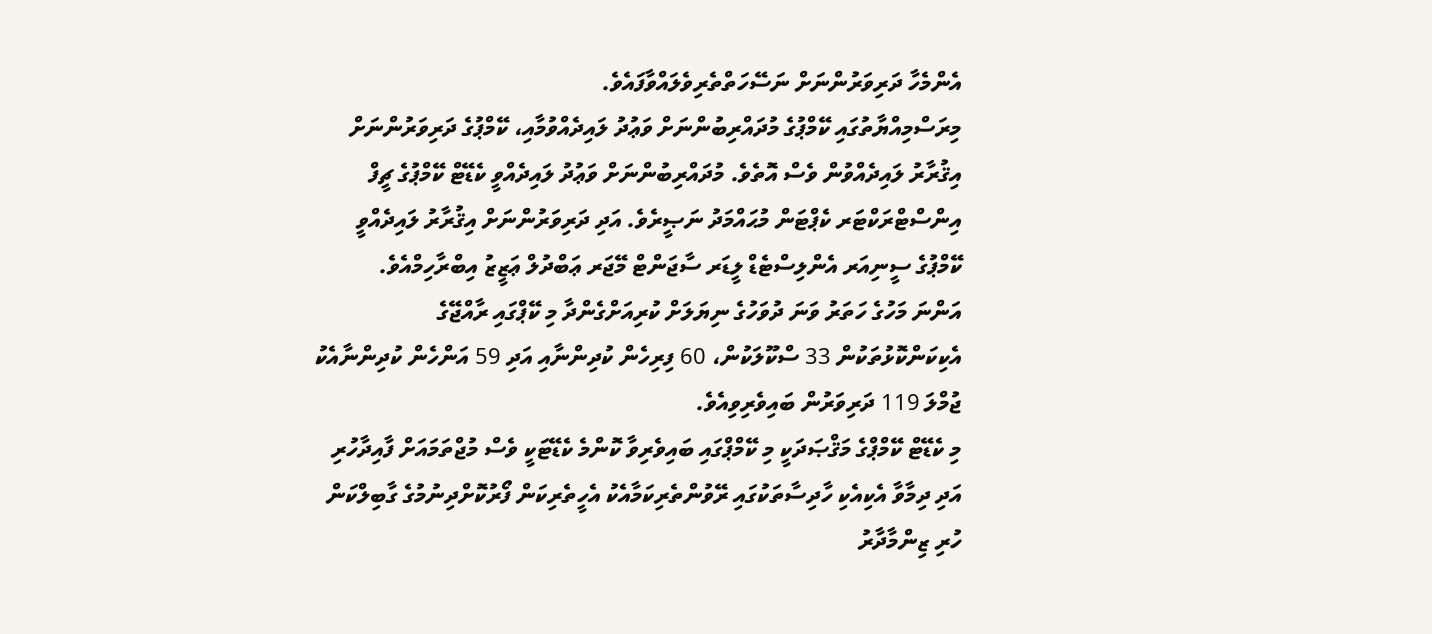އެންމެހާ ދަރިވަރުންނަށް ނަސޭހަތްތެރިވެލައްވާފައެވެ.
މިރަސްމިއްޔާތުގައި ކޭމްޕުގެ މުދައްރިބުންނަށް ވަޢުދު ލައިދެއްވުމާއި، ކޭމްޕުގެ ދަރިވަރުންނަށް އިޤުރާރު ލައިދެއްވުން ވެސް އޮތެވެ. މުދައްރިބުންނަށް ވަޢުދު ލައިދެއްވީ ކެޑޭޓް ކޭމްޕުގެ ޗީފް އިންސްޓްރަކްޓަރ ކެޕްޓަން މުޙައްމަދު ނަޞީރެވެ. އަދި ދަރިވަރުންނަށް އިޤުރާރު ލައިދެއްވީ ކޭމްޕުގެ ސީނިއަރ އެންލިސްޓެޑް ލީޑަރ ސާޖަންޓް މޭޖަރ ޢަބްދުލް ޢަޒީޒު އިބްރާހިމްއެވެ.
އަންނަ މަހުގެ ހަތަރު ވަނަ ދުވަހުގެ ނިޔަލަށް ކުރިއަށްގެންދާ މި ކޭޕްގައި ރާއްޖޭގެ އެކިކަންކޮޅުތަކުން 33 ސްކޫލަކުން، 60 ފިރިހެން ކުދިންނާއި އަދި 59 އަންހެން ކުދިންނާއެކު ޖުމްލަ 119 ދަރިވަރުން ބައިވެރިވިއެވެ.
މި ކެޑޭޓް ކޭމްޕްގެ މަޤްޞަދަކީ މި ކޭމްޕްގައި ބައިވެރިވާ ކޮންމެ ކެޑޭޓަކީ ވެސް މުޖްތަމައަށް ފާއިދާހުރި އަދި ދިމާވާ އެކިއެކި ހާދިސާތަކުގައި ރޭވުންތެރިކަމާއެކު އެހީތެރިކަން ފޯރުކޮށްދިނުމުގެ ގާބިލްކަން ހުރި ޒިންމާދާރު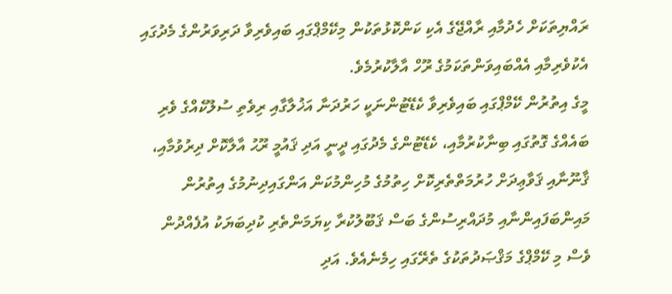ރައްޔިތަކަށް ހެދުމާއި ރާއްޖޭގެ އެކި ކަންކޮޅުތަކުން މިކޭމްޕްގައި ބައިވެރިވާ ދަރިވަރުންގެ މެދުގައި އެކުވެރިމާއި އެއްބައިވަންތަކަމުގެ ރޫހް އާލާކުރުމެވެ.
މީގެ އިތުރުން ކޭމްޕްގައި ބައިވެރިވާ ކެޑޭޓުންނަކީ ހަރުދަނާ އަޚުލާގާއި ރިވެތި ސުލޫކެއްގެ ވެރި ބައެއްގެ ގޮތުގައި ބިނާކުރުމާއި، ކެޑޭޓުންގެ މެދުގައި ދީނީ އަދި ޤައުމީ ރޫޙު އާލާކޮށް ދިރުވުމާއި، ޤާނޫނާއި ޤަވާޢިދަށް ހުރުމަތްތެރިކޮށް ހިތުމުގެ މުހިންމުކަން އަންގައިދިނުމުގެ އިތުރުން މައިންބަފައިންނާއި މުދައްރިސުންގެ ބަސް ޤަބޫލުކުރާ ކިޔަމަންތެރި ކުދިބަޔަކު އުފެއްދުން ވެސް މި ކޭމްޕްގެ މަޤްޞަދުތަކުގެ ތެރޭގައި ހިމެނެއެވެ. އަދި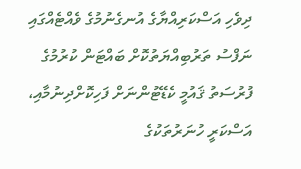ދިވެހި އަސްކަރިއްޔާގެ އުނގެނުމުގެ ވެއްޓެއްގައި ނަފްސު ތަރުބިއްޔަތުކޮށް ބައްޓަން ކުރުމުގެ ފުރުސަތު ޤައުމީ ކެޑޭޓުންނަށް ފަހިކޮށްދިނުމާއި، އަސްކަރީ ހުނަރުތަކުގެ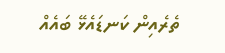ތެރެއިން ކަނޑައެޅޭ ބައެއް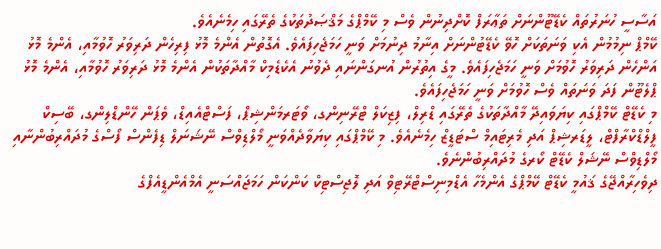އަސާސީ ހުނަރުތައް ކެޑޭޓޫންނަށް ތަޢާރަފް ކޮށްދިނުން ވެސް މި ކޭމްޕްގެ މަޤްޞަދުތަކުގެ ތެރޭގައި ހިމެނެއެވެ.
ކޭމްޕް ނިމުމުން އެކި ވަނަތަކަށް ހޮވޭ ކެޑޭޓުންނަށް އިނާމު ދިނުމަށް ވަނީ ހަމަޖެހިފައެވެ. އެގޮތުން އެންމެ މޮޅު ފިރިހެން ދަރިވަރު ހޮވުމާއި، އެންމެ މޮޅު އަންހެން ދަރިވަރު ހޮވުމަށް ވަނީ ހަމަޖެހިފައެވެ. މީގެ އިތުރުން އުނގަންނައި ދެވުނު އެކެޑެމިކް މާއްދާތަކުން އެންމެ މޮޅު ދަރިވަރު ހޮވުމާއި، އެންމެ މޮޅު ޕްލެޓޫން ފަދަ ވަނަތައް ވެސް ހޮވުމަށް ވަނީ ހަމަޖެހިފައެވެ.
މި ކެޑޭޓް ކޭމްޕްގައި ކިޔަވައިދޭ މާއްދާތަކުގެ ތެރޭގައި ޑްރިލް، ފިޒިކަލް ޓްރޭނިންގ، ވޯޓަރމަންޝިޕް، ފަސްޓްއެއިޑް، ވެޕަން ހޭންޑްލިންގ، ބޭސިކް ފީލްޑްކްރާފްޓް، ލީޑަރޝިޕް އަދި މެރިޓައިމް ސްޓަޑީޒް ހިމެނެއެވެ. މި ކޭމްޕްގައި ކިޔަވާދެއްވަނީ މޯލްޑިވްސް ނޭޝަނަލް ޑިފެންސް ފޯސްގެ މުދައްރިބުންނާއި މޯލްޑިވްސް ނޭޝަލް ކެޑޭޓް ކޯރގެ މުދައްރިބުންނެވެ.
ދިވެހިރާއްޖޭގެ ޤައުމީ ކެޑޭޓް ކޭމްޕްގެ އެންމެހާ އެޑްމިނިސްޓްރޭޓިވް އަދި ލޮޖިސްޓިކް ކަންކަން ހަމަޖައްސަނީ އެމްއެންޑީއެފްގެ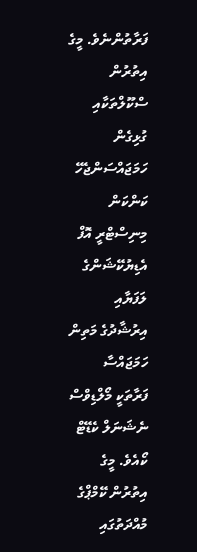ފަރާތުންނެވެ. މީގެ އިތުރުން ސްކޫލްތަކާއި ގުޅިގެން ހަމަޖައްސަންޖެހޭ ކަންކަން މިނިސްޓްރީ އޮފް އެޑިޔުކޭޝަންގެ ލަފަޔާއި އިރުޝާދުގެ މަތިން ހަމަޖައްސާ ފަރާތަކީ މޯލްޑިވްސް ނެޝަނަލް ކެޑޭޓް ކޯއެވެ. މީގެ އިތުރުން ކޭމްޕްގެ މުއްދަތުގައި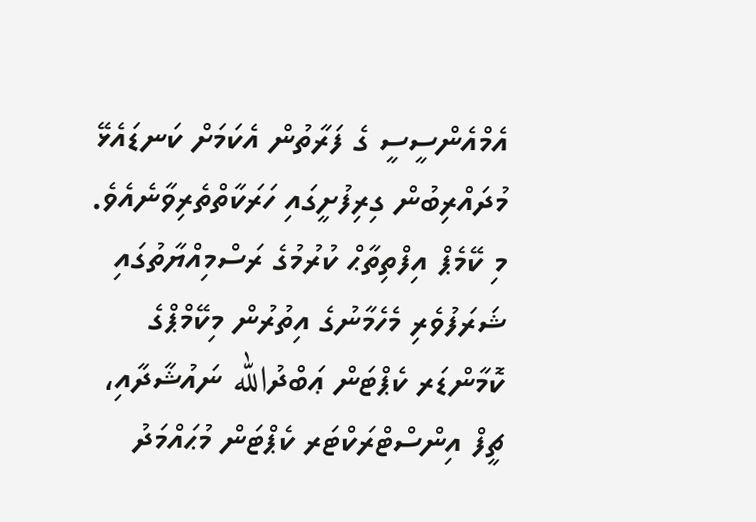އެމްއެންސީސީ ގެ ފަރާތުން އެކަމަށް ކަނޑައެޅޭ މުދައްރިބުން ގިރިފުށީގައި ހަރަކާތްތެރިވާނެއެވެ.
މި ކޭމެޕް އިފްތިތާޙް ކުރުމުގެ ރަސްމިއްޔާތުގައި ޝަރަފުވެރި މެހެމާނުގެ އިތުރުން މިކޭމްޕްގެ ކޮމާންޑަރ ކެޕްޓަން ޢަބްދުالله ނައުޝާދާއި، ޗީފް އިންސްޓްރަކްޓަރ ކެޕްޓަން މުޙައްމަދު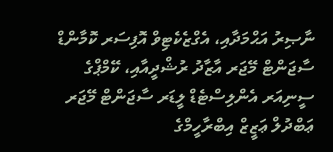ނާޞިރު އަޙްމަދާއި، އެގްޒެކެޓިވް އޮފިސަރ ކޮމާންޑް ސާޖަންޓް މޭޖަރ އާޒާދު ރުޝްދީއާއި، ކޭމްޕްގެ ސީނިއަރ އެންލިސްޓެޑް ލީޑަރ ސާޖަންޓް މޭޖަރ ޢަބްދުލް ޢަޒީޒް އިބްރާހީމްގެ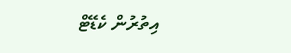އިތުރުން ކެޑޭޓް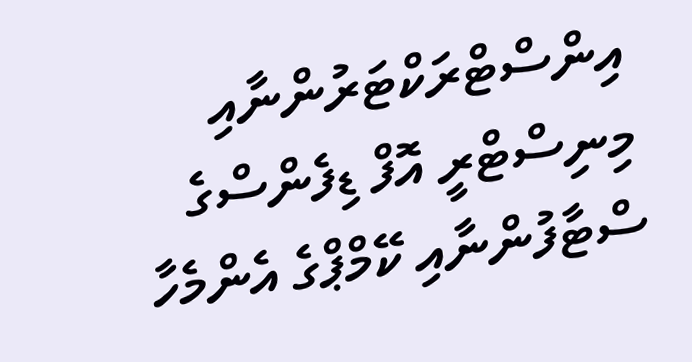އިންސްޓްރަކްޓަރުންނާއި މިނިސްޓްރީ އޮފް ޑިފެންސްގެ ސްޓާފުންނާއި ކޭމްޕްގެ އެންމެހާ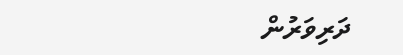ދަރިވަރުން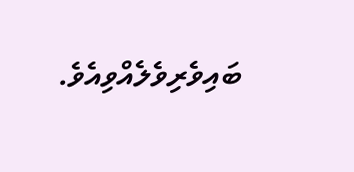ބައިވެރިވެލެއްވިއެވެ.